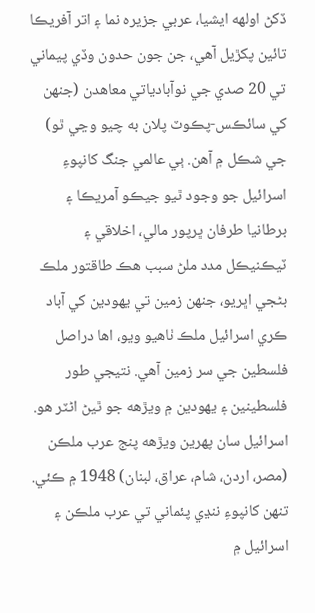ڏکڻ اولهه ايشيا، عربي جزيره نما ۽ اتر آفريڪا تائين پکڙيل آھي، جن جون حدون وڏي پيماني تي 20 صدي جي نوآبادياتي معاهدن (جنھن کي سائڪس-پڪوٽ پلان به چيو وڃي ٿو) جي شڪل ۾ آهن. ٻي عالمي جنگ کانپوءِ اسرائيل جو وجود ٿيو جيڪو آمريڪا ۽ برطانيا طرفان ڀرپور مالي، اخلاقي ۽ ٽيڪنيڪل مدد ملڻ سبب ھڪ طاقتور ملڪ بڻجي اڀريو، جنھن زمين تي يھودين کي آباد ڪري اسرائيل ملڪ ٺاهيو ويو، اھا دراصل فلسطين جي سر زمين آھي. نتيجي طور فلسطينين ۽ يھودين ۾ ويڙھه جو ٿيڻ اڻٽر ھو. اسرائيل سان پھرين ويڙھه پنج عرب ملڪن (مصر، اردن، شام، عراق، لبنان) 1948 ۾ ڪئي. تنھن کانپوءِ ننڍي پئماني تي عرب ملڪن ۽ اسرائيل ۾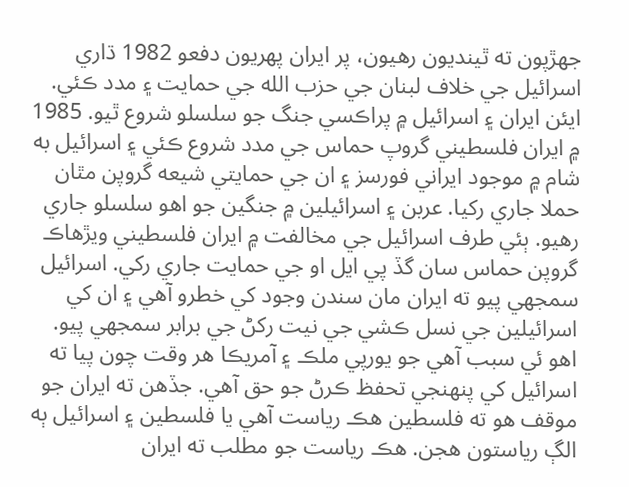جھڙپون ته ٿينديون رھيون، پر ايران پھريون دفعو 1982 ڌاري اسرائيل جي خلاف لبنان جي حزب الله جي حمايت ۽ مدد ڪئي. ايئن ايران ۽ اسرائيل ۾ پراڪسي جنگ جو سلسلو شروع ٿيو. 1985 ۾ ايران فلسطيني گروپ حماس جي مدد شروع ڪئي ۽ اسرائيل به شام ۾ موجود ايراني فورسز ۽ ان جي حمايتي شيعه گروپن مٿان حملا جاري رکيا. عربن ۽ اسرائيلين ۾ جنگين جو اھو سلسلو جاري رھيو. ٻئي طرف اسرائيل جي مخالفت ۾ ايران فلسطيني ويڙھاڪ گروپن حماس سان گڏ پي ايل او جي حمايت جاري رکي. اسرائيل سمجھي پيو ته ايران مان سندن وجود کي خطرو آھي ۽ ان کي اسرائيلين جي نسل ڪشي جي نيت رکڻ جي برابر سمجھي پيو. اهو ئي سبب آھي جو يورپي ملڪ ۽ آمريڪا ھر وقت چون پيا ته اسرائيل کي پنھنجي تحفظ ڪرڻ جو حق آھي. جڏھن ته ايران جو موقف ھو ته فلسطين ھڪ رياست آھي يا فلسطين ۽ اسرائيل ٻه الڳ رياستون ھجن. ھڪ رياست جو مطلب ته ايران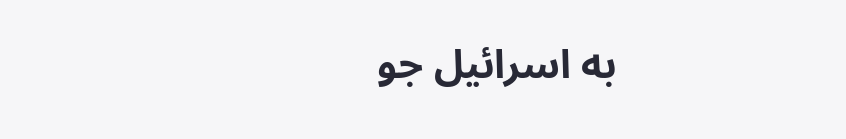به اسرائيل جو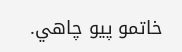خاتمو پيو چاھي.